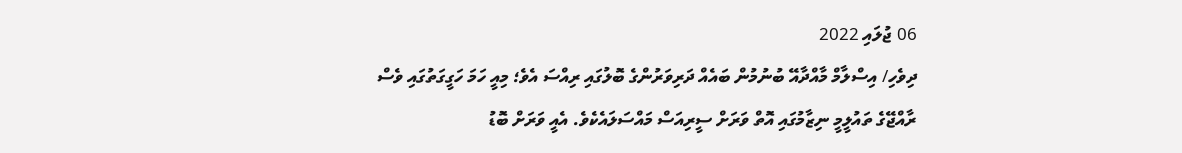06 ޖުލައި 2022
ދިވެހި/ އިސްލާމް މާއްދާއޭ ބުނުމުން ބައެއް ދަރިވަރުންގެ ބޮލުގައި ރިއްސަ އެވެ؛ މިއީ ހަމަ ހަގީގަތުގައި ވެސް ރާއްޖޭގެ ތައުލީމީ ނިޒާމުގައި އޮތް ވަރަށް ސީރިއަސް މައްސަލައެކެވެ. އެއީ ވަރަށް ބޮޑު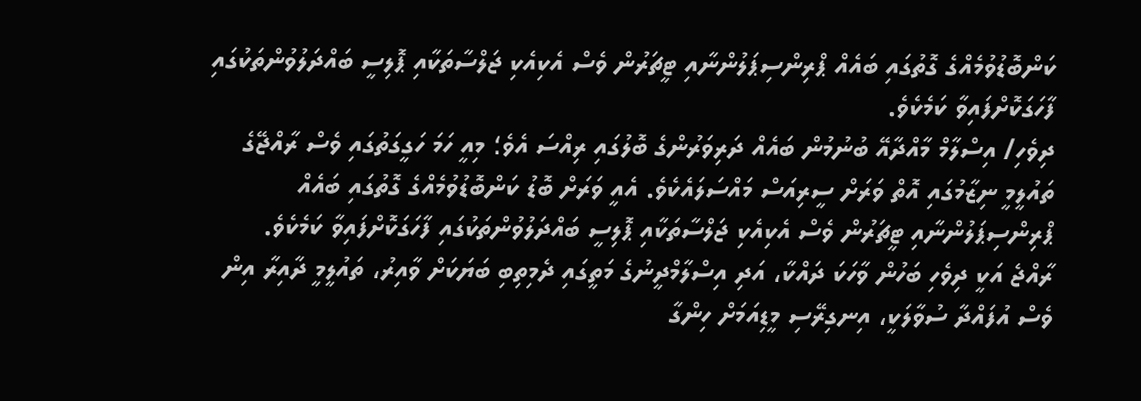ކަންބޮޑުވުމެއްގެ ގޮތުގައި ބައެއް ޕްރިންސިޕަލުންނާއި ޓީޗަރުން ވެސް އެކިއެކި ޖަލްސާތަކާއި ޕޮލިސީ ބައްދަލުވުންތަކުގައި ފާހަގަކޮށްފައިވާ ކަމެކެވެ.
ދިވެހި/ އިސްލާމް މާއްދާއޭ ބުނުމުން ބައެއް ދަރިވަރުންގެ ބޮލުގައި ރިއްސަ އެވެ؛ މިއީ ހަމަ ހަގީގަތުގައި ވެސް ރާއްޖޭގެ ތައުލީމީ ނިޒާމުގައި އޮތް ވަރަށް ސީރިއަސް މައްސަލައެކެވެ. އެއީ ވަރަށް ބޮޑު ކަންބޮޑުވުމެއްގެ ގޮތުގައި ބައެއް ޕްރިންސިޕަލުންނާއި ޓީޗަރުން ވެސް އެކިއެކި ޖަލްސާތަކާއި ޕޮލިސީ ބައްދަލުވުންތަކުގައި ފާހަގަކޮށްފައިވާ ކަމެކެވެ.
ރާއްޖެ އަކީ ދިވެހި ބަހުން ވާހަކަ ދައްކާ، އަދި އިސްލާމްދީނުގެ މަތީގައި ދެމިތިބި ބަޔަކަށް ވާއިރު، ތައުލީމީ ދާއިރާ އިން ވެސް އުފައްދާ ސުވާލަކީ، އިނގިރޭސި މީޑިއަމަށް ހިންގާ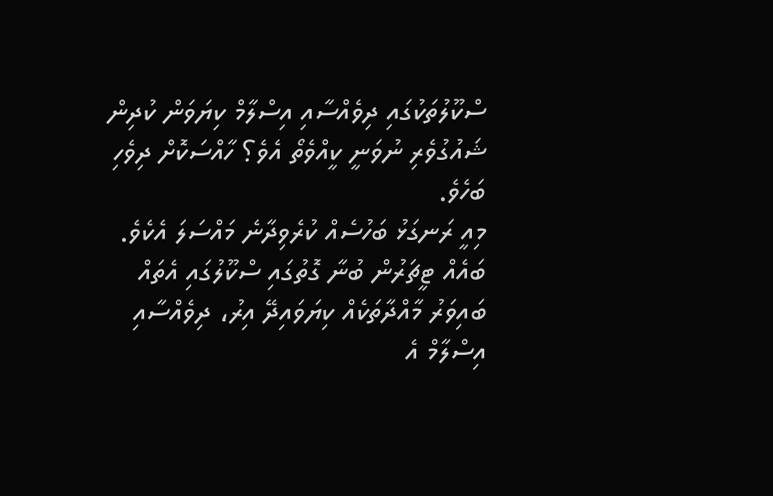ސްކޫލުތަކުގައި ދިވެއްސާއި އިސްލާމް ކިޔަވަން ކުދިން ޝައުގުވެރި ނުވަނީ ކީއްވެތޯ އެވެ؟ ހާއްސަކޮށް ދިވެހި ބަހެވެ.
މިއީ ރަނގަޅު ބަހުސެއް ކުރެވިދާނެ މައްސަލަ އެކެވެ.
ބައެއް ޓީޗަރުން ބުނާ ގޮތުގައި ސްކޫލުގައި އެތައް ބައިވަރު މާއްދާތަކެއް ކިޔަވައިދޭ އިރު، ދިވެއްސާއި އިސްލާމް އެ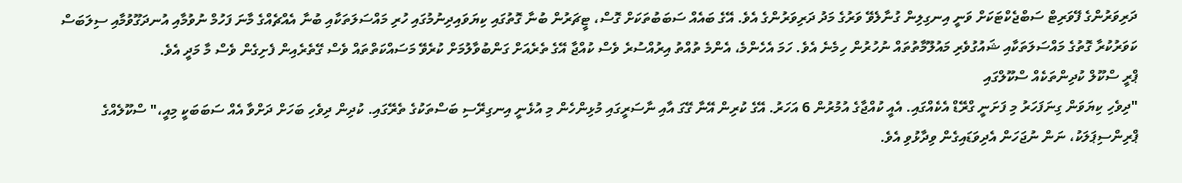ދަރިވަރުންގެ ފޭވަރިޓް ސަބްޖެކްޓަކަށް ވަނީ އިނގިލިން ގުނާލެވޭ ވަރުގެ މަދު ދަރިވަރުންގެ އެވެ. އޭގެ ބައެއް ސަބަބުތަކަށް ގޮސް، ޓީޗަރުން ބުނާ ގޮތުގައި ކިޔަވައިދިނުމުގައި ހުރި މައްސަލަތަކާއި ބުނާ އެއްޗެއްގެ މާނަ ފަހުމް ނުވުމާއި އުނދަގޫވުމާއި ސިލަބަސް ކަވަރުކުރާ ގޮތުގެ މައްސަލަތަކާއި ޝައުގުވެރި މައުލޫމާތުތައް ނުހުރުން ހިމެނެ އެވެ. ހަމަ އެހެންމެ، އެންމެ ތުއްތު އިރުއްސުރެ ވެސް ކުއްޖާ އޭގެ ތެރެއަށް ގަންބުވާލުމަށް ކުރެވޭ މަސައްކަތްތައް ވެސް ގޭތެރެއިން ފެށިގެން ވެސް މާ މަދީ އެވެ.
ޕްރީ ސްކޫލް ކުދިންތަކެއް ސްކޫލްގައި
"ދިވެހި ކިޔަވަން ގިނަފަހަރު މި ފަށަނީ ގްރޭޑް އެކެއްގައި. އެއީ ކުއްޖާގެ އުމުރުން 6 އަހަރު. އޭގެ ކުރިން އޭނާ ގޭގަ އާއި ނާސަރީގައި މުޅިންހެން މި އުޅެނީ އިނގިރޭސި ބަސްތަކުގެ ތެރޭގައި. ކުދިން ދިވެހި ބަހަށް ދަށްވާ އެއް ސަބަބަކީ މިއީ،" ސްކޫލެއްގެ ޕްރިންސިޕަލަކު، ނަން ނުޖަހަން އެދިވަޑައިގެން ވިދާޅުވި އެވެ.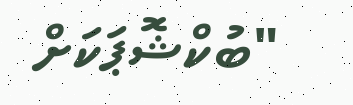"ބުކްޝޮޕަކަށް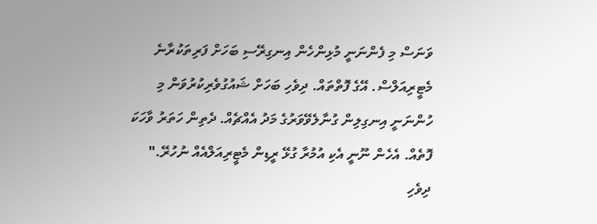ވަނަސް މި ފެންނަނީ މުޅިންހެން އިނގިރޭސި ބަހަށް ފަރިތަކުރާނެ މެޓީރިއަލްސް. އޭގެ ފޮތްތައް. ދިވެހި ބަހަށް ޝައުގުވެރިކުރުވަން މި ހުންނަނީ އިނގިލިން ގުނާލެވޭވަރުގެ މަދު އެއްޗެއް. ދެތިން ހަތަރު ވާހަކަ ފޮތެއް. އެހެން ނޫނީ އެކި އުމުރާ ގުޅޭ ރީޑިން މެޓީރިއަލްއެއް ނުހުރޭ."
ދިވެހި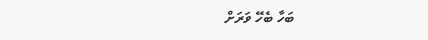ބަހާ ބެހޭ ވަރަށް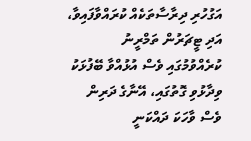އަގުހުރި ދިރާސާތަކެއް ކުރައްވާފައިވާ، އަދި ޓީޗަރުން ތަމްރީނު ކުރެއްވުމުގައި ވެސް އުޅުއްވާ ބޭފުޅަކު ވިދާޅުވި ގޮތުގައި، އޭނާގެ ދަރިން ވެސް ވާހަކަ ދައްކަނީ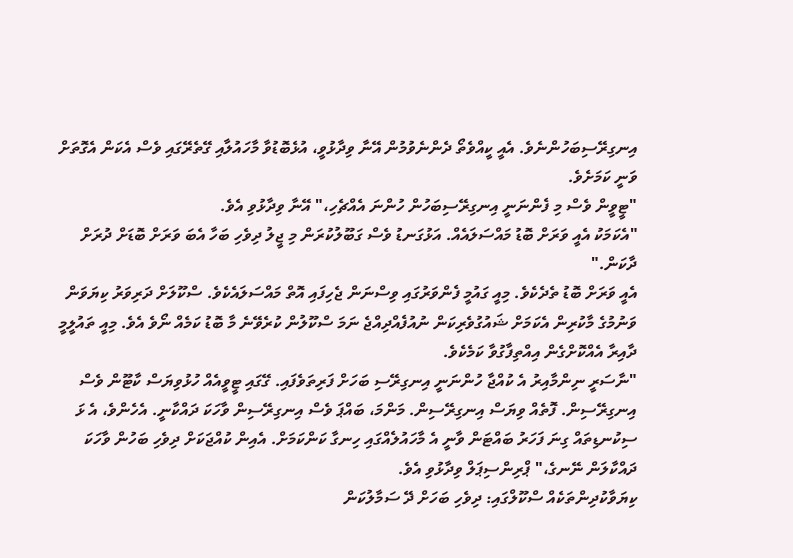އިނގިރޭސިބަހުންނެވެ. އެއީ ކީއްވެތޯ ދެންނެވުމުން އޭނާ ވިދާޅުވީ، އުޅެބޮޑުވާ މާހައުލާއި ގޭތެރޭގައި ވެސް އެކަން އެގޮތަށް ވަނީ ކަމަށެވެ.
"ޓީވީން ވެސް މި ފެންނަނީ އިނގިރޭސިބަހުން ހުންނަ އެއްޗެހި،" އޭނާ ވިދާޅުވި އެވެ.
"އެކަމަކު އެއީ ވަރަށް ބޮޑު މައްސަލައެއް. އަޅުގަނޑު ވެސް ގަބޫލުކުރަން މި ޖީލު ދިވެހި ބަހާ އެބަ ވަރަށް ބޮޑަށް ދުރަށް ދާކަން."
އެއީ ވަރަށް ބޮޑު ތެދެކެވެ. މިއީ ގައުމީ ފެންވަރުގައި ވިސްނަން ޖެހިފައި އޮތް މައްސަލައެކެވެ. ސްކޫލަށް ދަރިވަރު ކިޔަވަން ވަނުމުގެ މާކުރިން އެކަމަށް ޝައުގުވެރިކަން ނުއުފެއްދިއްޖެ ނަމަ ސްކޫލުން ކުރެވޭނެ މާ ބޮޑު ކަމެއް ނޯވެ އެވެ. މިއީ ތައުލީމީ ދާއިރާ އެއްކޮށްގެން އިއްތިފާގުވާ ކަމެކެވެ.
"ނާސަރީ ނިންމާއިރު އެ ކުއްޖާ ހުންނަނީ އިނގިރޭސި ބަހަށް ފަރިތަވެފައި. ގޭގައި ޓީވީއެއް ހުޅުވިޔަސް ކާޓޫން ވެސް އިނގިރޭސިން. ފޮތެއް ވިޔަސް އިނގިރޭސިން. މަންމަ، ބައްޕަ ވެސް އިނގިރޭސިން ވާހަކަ ދައްކާނީ. އެހެންވެ، އެ ޅަ ސިކުނޑިތައް ގިނަ ފަހަރު ބައްޓަން ވާނީ އެ މާހައުލެއްގައި ހިނގާ ކަންކަމަށް. އެއިން ކުއްޖަކަށް ދިވެހި ބަހުން ވާހަކަ ދައްކާލަން ނޭނގެ،" ޕްރިންސިޕަލް ވިދާޅުވި އެވެ.
ކިޔަވާކުދިންތަކެއް ސްކޫލްގައި: ދިވެހި ބަހަށް ދޭ ސަމާލުކަން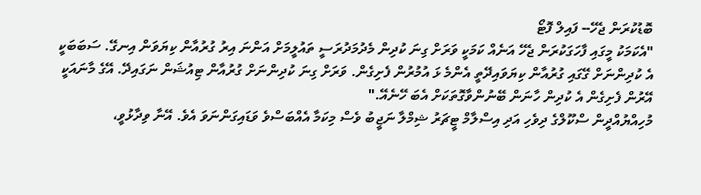ބޮޑުކުރަން ޖެހޭ-- ފައިލް ފޮޓޯ
"އެކަމަކު މީގައި ފާހަގަކުރަން ޖެހޭ އަނެއް ކަމަކީ ވަރަށް ގިނަ ކުދިން މެދުމަދުރަސީ ތައުލީމަށް އަންނަ އިރު ގުރުއާން ކިޔަވަން އިނގޭ. ސަބަބަކީ އެ ކުދިންނަށް ގޭގައި ގުރުއާން ކިޔަވައިދޭތީ އެންމެ ޅަ އުމުރުން ފެށިގެން. ވަރަށް ގިނަ ކުދިންނަށް ގުރުއާން ޓިއުޝަން ނަގައިދޭ. އޭގެ މާނައަކީ އޭރުން ފެށިގެން އެ ކުދިން ހާނަން ބޭނުންވާގޮތަކަށް އެބަ ހޭނެއޭ."
މުހިއްޔުއްދީން ސްކޫލްގެ ދިވެހި އަދި އިސްލާމް ޓީޗަރު ޝިމްލާ ނަޖީބު ވެސް މިކަމާ އެއްބަސްވެ ވަޑައިގަންނަވަ އެވެ. އޭނާ ވިދާޅުވީ،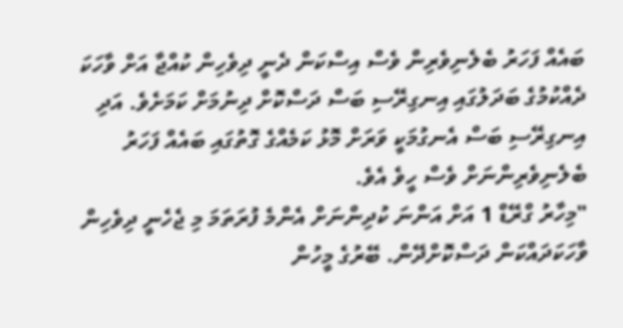ބައެއް ފަހަރު ބެލެނިވެރިން ވެސް އިސްކަން ދެނީ ދިވެހިން ކުއްޖާ އަށް ވާހަކަ ދެއްކުމުގެ ބަދަލުގައި އިނގިރޭސި ބަސް ދަސްކޮށް ދިނުމަށް ކަމަށެވެ. އަދި އިނގިރޭސި ބަސް އެނގުމަކީ ވަރަށް މޮޅު ކަމެއްގެ ގޮތުގައި ބައެއް ފަހަރު ބެލެނިވެރިންނަށް ވެސް ހީވެ އެވެ.
"މިހާރު ގްރޭޑް 1 އަށް އަންނަ ކުދިންނަށް އެންމެ ފުރަތަމަ މި ޖެހެނީ ދިވެހިން ވާހަކަދައްކަން ދަސްކޮށްދޭން. ބޭރުގެ މީހުން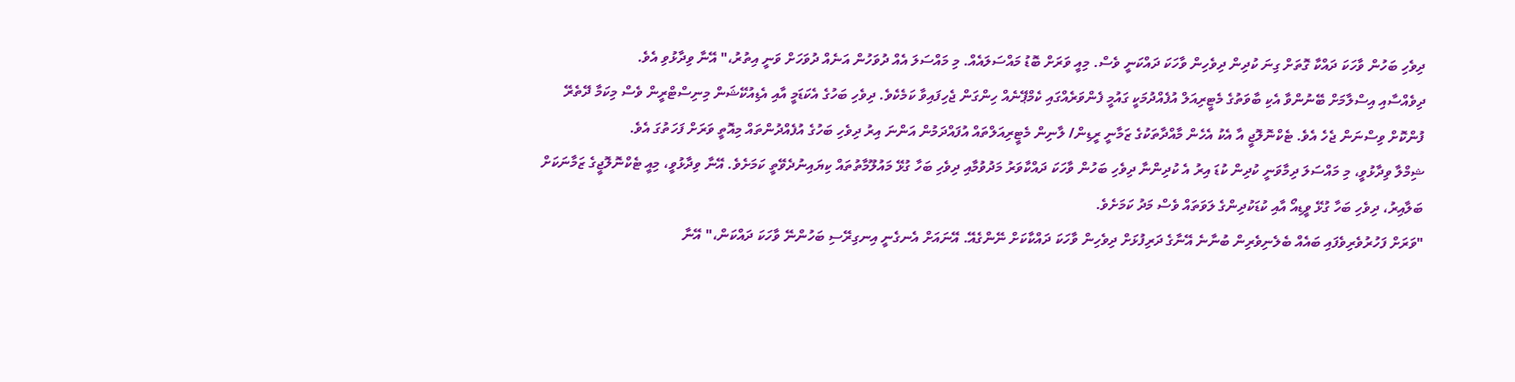ދިވެހި ބަހުން ވާހަކަ ދައްކާ ގޮތަށް ގިނަ ކުދިން ދިވެހިން ވާހަކަ ދައްކަނީ ވެސް. މިއީ ވަރަށް ބޮޑު މައްސަލައެއް. މި މައްސަލަ އެއް ދުވަހުން އަނެއް ދުވަހަށް ވަނީ އިތުރު،" އޭނާ ވިދާޅުވި އެވެ.
ދިވެއްސާއި އިސްލާމަށް ބޭނުންވާ އެކި ބާވަތުގެ މެޓީރިއަލް އުފެއްދުމަކީ ގައުމީ ފެންވަރެއްގައި ކެމްޕޭނެއް ހިންގަން ޖެހިފައިވާ ކަމެކެވެ. ދިވެހި ބަހުގެ އެކަޑަމީ އާއި އެޑިއުކޭޝަން މިނިސްޓްރީން ވެސް މިކަމާ ދޭތެރޭ ފުންކޮށް ވިސްނަން ޖެހެ އެވެ. ޓެކްނޮލޮޖީ އާ އެކު އެހެން މާއްދާތަކުގެ ޒަމާނީ ރީޑިން/ ލާނިން މެޓީރިއަލްތައް އުފައްދަމުން އަންނަ އިރު ދިވެހި ބަހުގެ އުފެއްދުންތައް މިއޮތީ ވަރަށް ފަހަތުގަ އެވެ.
ޝިމްލާ ވިދާޅުވީ، މި މައްސަލަ ދިމާވަނީ ކުދިން ކުޑަ އިރު އެ ކުދިންނާ ދިވެހި ބަހުން ވާހަކަ ދައްކާވަރު މަދުވުމާއި ދިވެހި ބަހާ ގުޅޭ މައުލޫމާތުތައް ކިޔައިނުދެވޭތީ ކަމަށެވެ. އޭނާ ވިދާޅުވީ، މިއީ ޓެކްނޮލޮޖީގެ ޒަމާނަކަށް ބަލާއިރު، ދިވެހި ބަހާ ގުޅޭ ވީޑިއޯ އާއި ކުޑަކުދިންގެ ލަވަތައް ވެސް މަދު ކަމަށެވެ.
"ވަރަށް ފަހުރުވެރިވެފައި ބައެއް ބެލެނިވެރިން ބުނާނެ އޭނާގެ ދަރިފުޅަށް ދިވެހިން ވާހަކަ ދައްކާކަށް ނޭންގެއޭ. އޭނައަށް އެނގެނީ އިނގިރޭސި ބަހުންނޭ ވާހަކަ ދައްކަން،" އޭނާ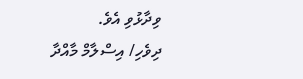ވިދާޅުވި އެވެ.
ދިވެހި/ އިސްލާމް މާއްދާ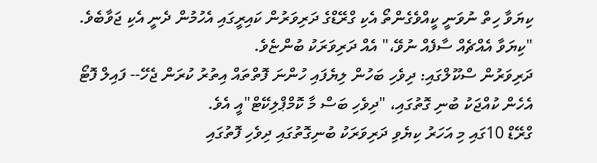ކިޔަވާ ހިތް ނުވަނީ ކީއްވެގެންތޯ އެކި ގްރޭޑްގެ ދަރިވަރުން ކައިރީގައި އެހުމުން ދެނީ އެކި ޖަވާބެވެ.
"ކިޔަވާ އެއްޗެއް ސާފެއް ނުވޭ،" އެއް ދަރިވަރަކު ބުންޏެވެ.
ދަރިވަރުން ސްކޫލްގައި: ދިވެހި ބަހުން ލިޔެފައި ހުންނަ ފޮތްތައް އިތުރު ކުރަން ޖެހޭ-- ފައިލް ފޮޓޯ
އެހެން ކުއްޖަކު ބުނި ގޮތުގައި، "ދިވެހި ބަސް މާ ކޮމްޕްލިކޭޓް"އީ އެވެ.
ގްރޭޑް 10ގައި މި އަހަރު ކިޔެވި ދަރިވަރަކު ބުނިގޮތުގައި ދިވެހި ފޮތުގައި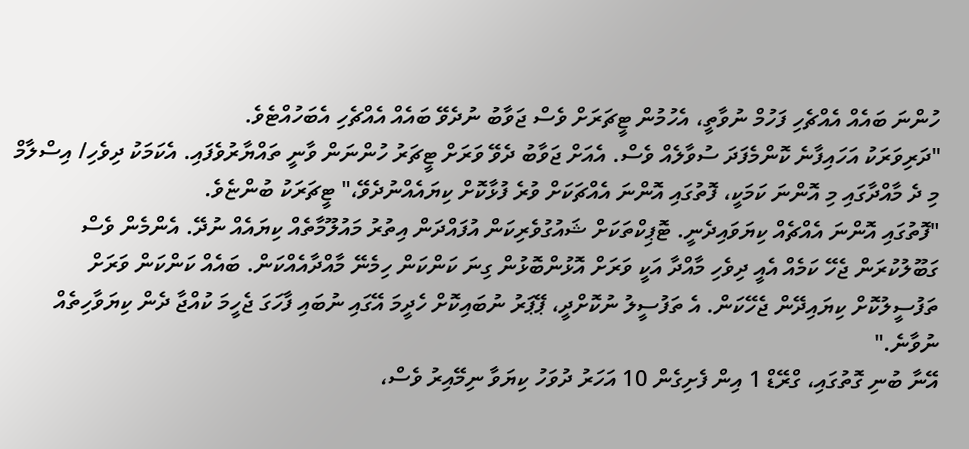ހުންނަ ބައެއް އެއްޗެހި ފަހުމް ނުވާތީ، އެހުމުން ޓީޗަރަށް ވެސް ޖަވާބު ނުދެވޭ ބައެއް އެއްޗެހި އެބަހުއްޓެވެ.
"ދަރިވަރަކު އަހައިފާނެ ކޮންމެފަދަ ސުވާލެއް ވެސް. އެއަށް ޖަވާބު ދެވޭ ވަރަށް ޓީޗަރު ހުންނަން ވާނީ ތައްޔާރުވެފައި. އެކަމަކު ދިވެހި/ އިސްލާމް މި ދެ މާއްދާގައި މި އޮންނަ ކަމަކީ، ފޮތުގައި އޮންނަ އެއްޗަކަށް ވުރެ ފުޅާކޮށް ކިޔައެއްނުދެވޭ،" ޓީޗަރަކު ބުންޏެވެ.
"ފޮތުގައި އޮންނަ އެއްޗެއް ކިޔަވައިދެނީ. ޓޮޕިކްތަކަށް ޝައުގުވެރިކަން އުފައްދަން އިތުރު މައުލޫމާތެއް ކިޔައެއް ނުދޭ. އެންމެން ވެސް ގަބޫލުކުރަން ޖެހޭ ކަމެއް އެއީ ދިވެހި މާއްދާ އަކީ ވަރަށް އޮޅުންބޮޅުން ގިނަ ކަންކަން ހިމެނޭ މާއްދާއެއްކަން. ބައެއް ކަންކަން ވަރަށް ތަފުސީލުކޮށް ކިޔައިދޭން ޖެހޭކަން. އެ ތަފުސީލު ނުކޮށްދީ، ޕޭޕަރު ނުބައިކޮށް ހެދީމަ އޭގައި ނުބައި ފާހަގަ ޖެހީމަ ކުއްޖާ ދެން ކިޔަވާހިތެއް ނުވާނެ."
އޭނާ ބުނި ގޮތުގައި، ގްރޭޑް 1 އިން ފެށިގެން 10 އަހަރު ދުވަހު ކިޔަވާ ނިމޭއިރު ވެސް،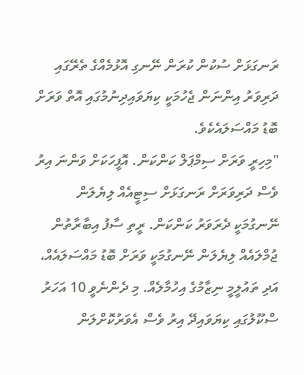ރަނގަޅަށް ސުކުން ކުރަން ނޭނގި އޮޅުމެއްގެ ތެރޭގައި ދަރިވަރު އިންނަން ޖެހުމަކީ ކިޔަވައިދިނުމުގައި އޮތް ވަރަށް ބޮޑު މައްސަލައެކެވެ.
"މިހިރީ ވަރަށް ސިމްޕަލް ކަންކަން. އޮފީހަކަށް ވަންނަ އިރު ވެސް ދަރިވަރަށް ރަނގަޅަށް ސިޓީއެއް ލިޔެލަން ނޭނގުމަކީ ދެރަވަރު ކަންކަން. ރީތި ސާފު އިބާރާތުން ޖުމްލައެއް ލިޔެލަން ނޭނގުމަކީ ވަރަށް ބޮޑު މައްސަލައެއް، އަދި ތައުލީމީ ނިޒާމުގެ އިހުމާލެއް. މި ދެންނެވީ 10 އަހަރު ސްކޫލުގައި ކިޔަވައިދޭ އިރު ވެސް އެވަރުކޮށްލަން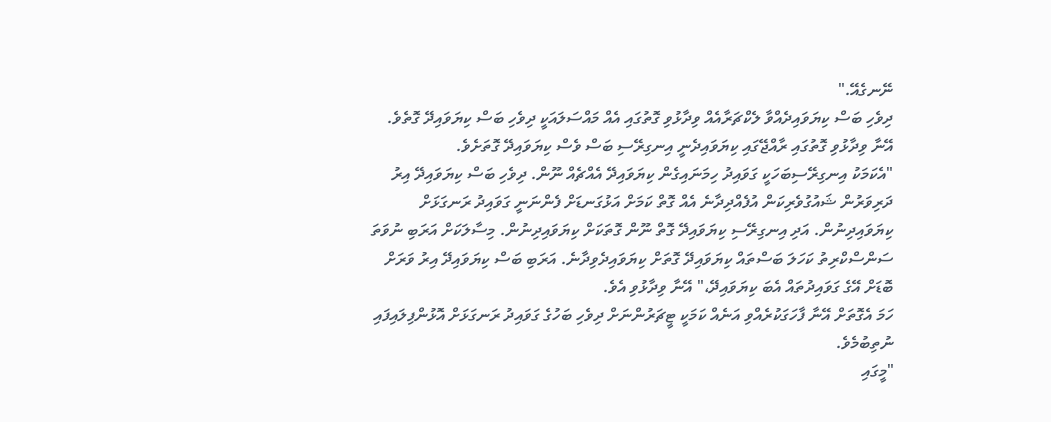ނޭނގެއޭ."
ދިވެހި ބަސް ކިޔަވައިދެއްވާ ލެކްޗަރާއެއް ވިދާޅުވި ގޮތުގައި އެއް މައްސަލައަކީ ދިވެހި ބަސް ކިޔަވައިދޭ ގޮތެވެ. އޭނާ ވިދާޅުވި ގޮތުގައި ރާއްޖޭގައި ކިޔަވައިދެނީ އިނގިރޭސި ބަސް ވެސް ކިޔަވައިދޭ ގޮތަށެވެ.
"އެކަމަކު އިނގިރޭސިބަހަކީ ގަވައިދު ހިމަނައިގެން ކިޔަވައިދޭ އެއްޗެއް ނޫން. ދިވެހި ބަސް ކިޔަވައިދޭ އިރު ދަރިވަރުން ޝައުގުވެރިކަން އުފެއްދިދާނެ އެއް ގޮތް ކަމަށް އަޅުގަނޑަށް ފެންނަނީ ގަވައިދު ރަނގަޅަށް ކިޔަވައިދިނުން. އަދި އިނގިރޭސި ކިޔަވައިދޭ ގޮތް ނޫން ގޮތަކަށް ކިޔަވައިދިނުން. މިސާލަކަށް އަރަބި ނުވަތަ ސަންސްކްރިތު ކަހަލަ ބަސްތައް ކިޔަވައިދޭ ގޮތަށް ކިޔަވައިދެވިދާނެ. އަރަބި ބަސް ކިޔަވައިދޭ އިރު ވަރަށް ބޮޑަށް އޭގެ ގަވައިދުތައް އެބަ ކިޔަވައިދޭ،" އޭނާ ވިދާޅުވި އެވެ.
ހަމަ އެގޮތަށް އޭނާ ފާހަގަކުރެއްވި އަނެއް ކަމަކީ ޓީޗަރުންނަށް ދިވެހި ބަހުގެ ގަވައިދު ރަނގަޅަށް އޮޅުންފިލައިފައި ނުތިބުމެވެ.
"މީގައި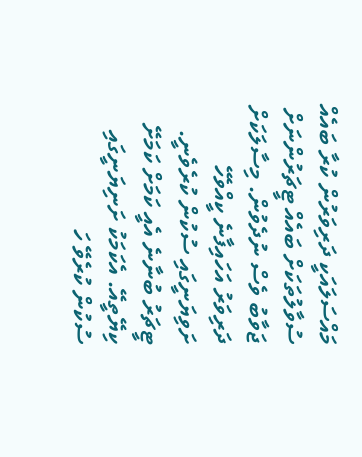މައްސަލައަކީ ދަރިވަރުން ކުރާ ބައެއް ސުވާލުތަކަށް ބައެއް ޓީޗަރުންނަށް ޖަވާބު ވެސް ނުދެވުން. މިސާލަކަށް ދަރިވަރު އަހައިފާނެ ކީއްވެހޭ ށަވިޔަނީގައި ސުކުން ކުރެވެނީ. ޓީޗަރު ބުނާނެ އެއީ ކަމަށް ކަމަށޭ ކިޔޭތީއޭ. އެކަމަކު ށަނިޔަނީގައި ސުކުން ކުރެވޭ ހަ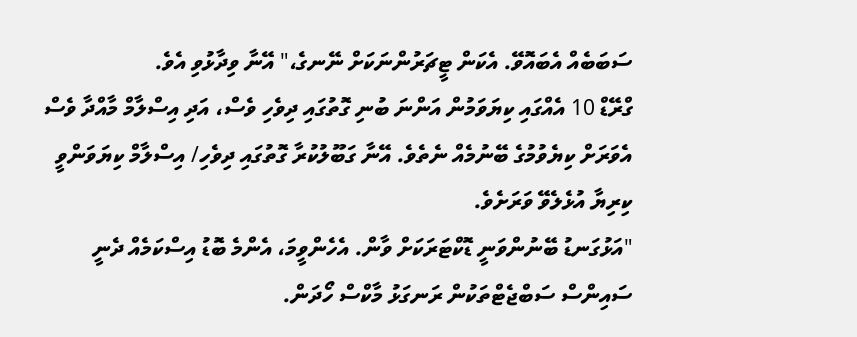ސަބަބެއް އެބައޮވޭ. އެކަން ޓީޗަރުންނަކަށް ނޭނގެ،" އޭނާ ވިދާޅުވި އެވެ.
ގްރޭޑް 10 އެއްގައި ކިޔަވަމުން އަންނަ ބުނި ގޮތުގައި ދިވެހި ވެސް، އަދި އިސްލާމް މާއްދާ ވެސް އެވަރަށް ކިޔެވުމުގެ ބޭނުމެއް ނެތެވެ. އޭނާ ގަބޫލުކުރާ ގޮތުގައި ދިވެހި/ އިސްލާމް ކިޔަވަންވީ ކިރިޔާ އުޅެލެވޭ ވަރަށެވެ.
"އަޅުގަނޑު ބޭނުންވަނީ ޑޮކްޓަރަކަށް ވާން. އެހެންވީމަ، އެންމެ ބޮޑު އިސްކަމެއް ދެނީ ސައިންސް ސަބްޖެޓްތަކުން ރަނގަޅު މާކްސް ހޯދަން.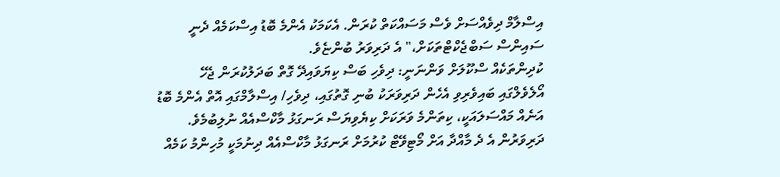އިސްލާމް ދިވެއްސަށް ވެސް މަސައްކަތް ކުރަން. އެކަމަކު އެންމެ ބޮޑު އިސްކަމެއް ދެނީ ސައިންސް ސަބްޖެކްޓްތަކަށް،" އެ ދަރިވަރު ބުންޏެވެ.
ކުދިންތަކެއް ސްކޫލަށް ވަންނަނީ: ދިވެހި ބަސް ކިޔަވައިދޭ ގޮތް ބަދަލުކުރަން ޖެހޭ
އޯލެވެލްގައި ބައިވެރިވި އެހެން ދަރިވަރަކު ބުނި ގޮތުގައި، ދިވެހި/ އިސްލާމްގައި އޮތް އެންމެ ބޮޑު އަނެއް މައްސަލައަކީ، ކިތަންމެ ވަރަކަށް ކިޔެވިޔަސް ރަނގަޅު މާކްސްއެއް ނުލިބުމެވެ. ދަރިވަރުން އެ ދެ މާއްދާ އަށް މޯޓިވޭޓް ކުރުމަށް ރަނގަޅު މާކްސްއެއް ދިނުމަކީ މުހިންމު ކަމެއް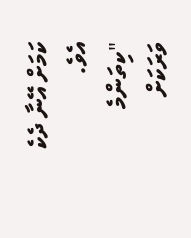ކަމަށް އޭނާ ދެކެ އެވެ.
"ކިތަންމެ ވަރަކަށް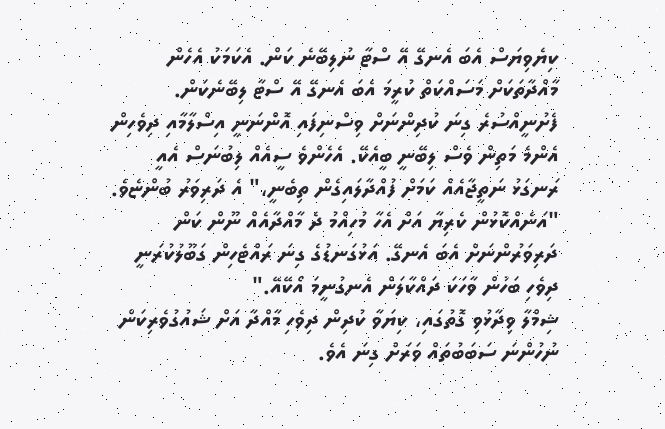ކިޔެވިޔަސް އެބަ އެނގޭ އޭ ސްޓާ ނުލިބޭނެ ކަން. އެކަމަކު އެހެން މާއްދާތަކަށް މަސައްކަތް ކުރީމަ އެބަ އެނގޭ އޭ ސްޓާ ލިބޭނެކަން. ފެށުނީއްސުރެ ގިނަ ކުދިންނަށް ވިސްނިފައި އޮންނަނީ އިސްލާމާއި ދިވެހިން އެންމެ މަތިން ވެސް ލިބޭނީ ބީއެކޭ. އެހެންވެ ސީއެއް ލިބުނަސް އެއީ ރަނގަޅު ނަތީޖާއެއް ކަމަށް ފުއްދާލައިގެން ތިބެނީ،" އެ ދަރިވަރު ބުންޏެވެ.
"އަނެއްކޮޅުން ކެރިޔާ އަށް އެހާ މުހިއްމު ދެ މާއްދާއެއް ނޫން ކަން ދަރިވަރުންނަށް އެބަ އެނގޭ. އަޅުގަނޑުގެ ގިނަ ރައްޓެހިން ގަބޫލުކުރަނީ ދިވެހި ބަހުން ވާހަކަ ދައްކާލަން އެނގުނީމަ އޯކޭއޭ."
ޝިމްލާ ވިދާޅުވި ގޮތުގައި، ކިޔަވާ ކުދިން ދިވެހި މާއްދާ އަށް ޝައުގުވެރިކަން ނުހުންނަ ސަބަބުތައް ވަރަށް ގިނަ އެވެ.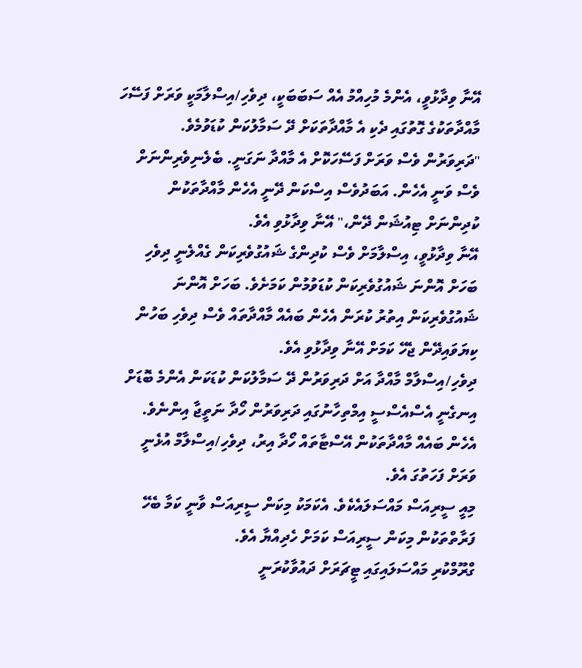އޭނާ ވިދާޅުވީ، އެންމެ މުހިއްމު އެއް ސަބަބަކީ، ދިވެހި/އިސްލާމަކީ ވަރަށް ފަސޭހަ މާއްދާތަކުގެ ގޮތުގައި ދެކި އެ މާއްދާތަކަށް ދޭ ސަމާލުކަން ކުޑަވުމެވެ.
"ދަރިވަރުން ވެސް ވަރަށް ފަސޭހަކޮށް އެ މާއްދާ ނަގަނީ. ބެލެނިވެރިންނަށް ވެސް ވަނީ އެހެން. އަބަދުވެސް އިސްކަން ދޭނީ އެހެން މާއްދާތަކުން ކުދިންނަށް ޓިއުޝަން ދޭން،" އޭނާ ވިދާޅުވި އެވެ.
އޭނާ ވިދާޅުވީ، އިސްލާމަށް ވެސް ކުދިންގެ ޝައުގުވެރިކަން ގެއްލެނީ ދިވެހި ބަހަށް އޮންނަ ޝައުގުވެރިކަން ކުޑަވުމުން ކަމަށެވެ. ބަހަށް އޮންނަ ޝައުގުވެރިކަން އިތުރު ކުރަން އެހެން ބައެއް މާއްދާތައް ވެސް ދިވެހި ބަހުން ކިޔަވައިދޭން ޖެހޭ ކަމަށް އޭނާ ވިދާޅުވި އެވެ.
ދިވެހި/އިސްލާމް މާއްދާ އަށް ދަރިވަރުން ދޭ ސަމާލުކަން ކުޑަކަން އެންމެ ބޮޑަށް އިނގެނީ އެސްއެސްސީ އިމްތިހާނުގައި ދަރިވަރުން ހޯދާ ނަތީޖާ އިންނެވެ. އެހެން ބައެއް މާއްދާތަކުން އޭސްޓާތައް ހޯދާ އިރު، ދިވެހި/އިސްލާމް އުޅެނީ ވަރަށް ފަހަތުގަ އެވެ.
މިއީ ސީރިއަސް މައްސަލައެކެވެ. އެކަމަކު މިކަން ސީރިއަސް ވާނީ ކަމާ ބެހޭ ފަރާތްތަކުން މިކަން ސީރިއަސް ކަމަށް ހެދިއްޔާ އެވެ.
ގްރޫމްކުރި މައްސަލައިގައި ޓީޗަރަށް ދައުވާކުރަނީ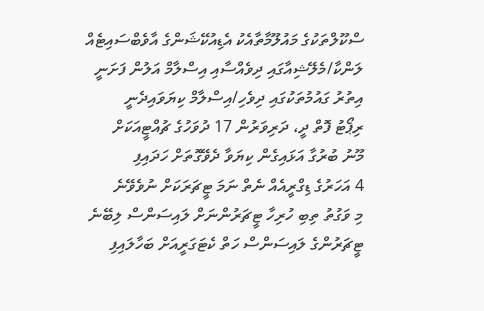ސްކޫލްތަކުގެ މައުލޫމާތާއެކު އެޑިއުކޭޝަންގެ އާވެބްސައިޓެއް
ލަންކާ/މެލޭޝިއާގައި ދިވެއްސާއި އިސްލާމް އަލުން ފަށަނީ
އިތުރު ގައުމުތަކުގައި ދިވެހި/އިސްލާމް ކިޔަވައިދެނީ
ރިޕޯޓު ފޮތް ދީ، ދަރިވަރުން 17 ދުވަހުގެ ޗުއްޓީއަކަށް
މޫނު ބުރުގާ އަޅައިގެން ކިޔަވާ ދެވޭގޮތަށް ހަދައިފި
4 އަހަރުގެ ޑިގްރީއެއް ނެތް ނަމަ ޓީޗަރަކަށް ނުވެވޭނެ
މި ވަގުތު ތިބި ހުރިހާ ޓީޗަރުންނަށް ލައިސަންސް ލިބޭނެ
ޓީޗަރުންގެ ލައިސަންސް ހަތް ކެޓަގަރީއަށް ބަހާލައިފި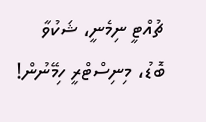ޗުއްޓީ ނިމެނީ، ޝަކުވާ ބޮޑު، މިނިސްޓްރީ ހިމޭނުން!